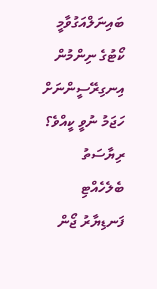ބައިނަލްއަގުވާމީ ކޯޓުގެ ނިންމުން އިނގިރޭސީންނަށް ހަޖަމު ނުވީ ކީއްވެ؟
ރިޔާސަތު ބެލެހެއްޓި ފަނޑިޔާރު ޖޯން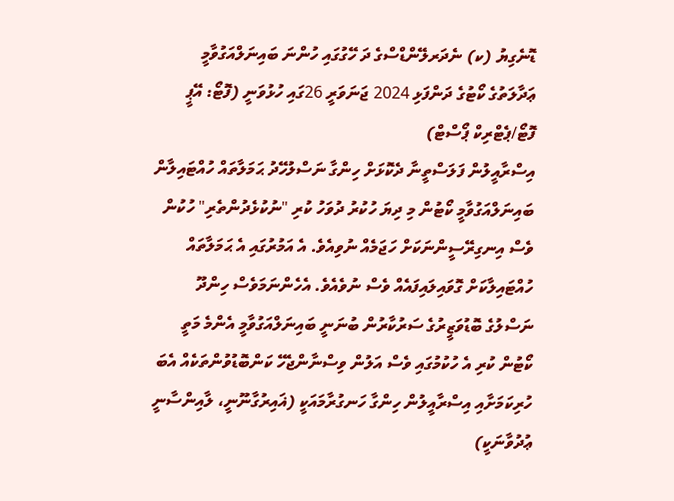ޑޮނެގިޔު (ކ) ނެދަރލޭންޑްސްގެ ދަ ހޭގުގައި ހުންނަ ބައިނަލްއަގުވާމީ ޢަދާލަތުގެ ކޯޓުގެ ދަންފަޅި 2024 ޖަނަވަރީ 26ގައި ހުޅުވަނީ (ފޮޓޯ: އޭޕީ ފޮޓޯ/ޕެޓްރިކް ޕޯސްޓް)
އިސްރާއީލުން ފަލަސްތީނާ ދެކޮޅަށް ހިންގާ ނަސްލުހޭދު ޙަމަލާތައް ހުއްޓައިލާން ބައިނަލްއަގުވާމީ ކޯޓުން މި ދިޔަ ހުކުރު ދުވަހު ކުރި "ނުކުޅެދުންތެރި" ހުކުން ވެސް އިނގިރޭސީންނަކަށް ހަޖަމެއް ނުވިއެވެ. އެ އަމުރުގައި އެ ޙަމަލާތައް ހުއްޓައިލާކަށް ގޮވައިލައިފައެއް ވެސް ނުވެއެވެ. އެހެންނަމަވެސް ހިންދޫ ނަސްލުގެ ބޮޑުވަޒީރުގެ ސަރުކާރުން ބުނަނީ ބައިނަލްއަގުވާމީ އެންމެ މަތީ ކޯޓުން ކުރި އެ ހުކުމުގައި ވެސް އަލުން ވިސްނާންޖެހޭ ކަންބޮޑުވުންތަކެއް އެބަ ހުރިކަމަށާއި އިސްރާއީލުން ހިންގާ ހަނގުރާމައަކީ (ޣައިރުގާނޫނީ، ލާއިންސާނީ ޢުދުވާނަކީ)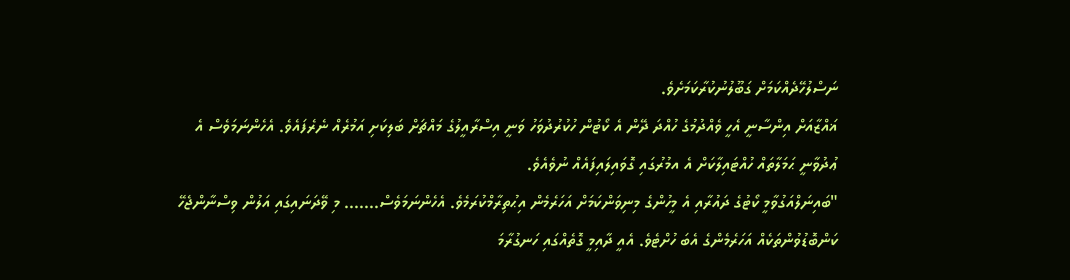ނަސްލުހޭދެއްކަމަށް ގަބޫލުނުކުރާކަމަށެވެ.
ޣައްޒާއަށް އިންސާނީ އެހީ ވެއްދުމުގެ ހުއްދަ ދޭން އެ ކޯޓުން ހުކުރުދުވަހު ވަނީ އިސްރާއީލުގެ މައްޗަށް ބަލިކަށި އަމުރެއް ނެރެފައެވެ. އެހެންނަމަވެސް އެ ޢުދުވާނީ ޙަމަލާތައް ހުއްޓައިލާކަށް އެ އމުރުގައި ގޮވައިލައިފައެއް ނުވެއެވެ.
"ބައިނަލްއަގުވާމީ ކޯޓުގެ ދައުރާއި އެ މީހުންގެ މިނިވަންކަމަށް އަހަރެމެން އިޙުތިރާމްކުރަމެވެ. އެހެންނަމަވެސް....... މި ވޭދަނައިގައި އަލުން ވިސްނާންޖެހޭ ކަންބޮޑުވުންތަކެއް އަހަރެމެންގެ އެބަ ހުށްޓެވެ. އެއީ ދާއިމީ ގޮތެއްގައި ހަނގުރާމަ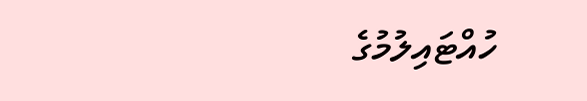ހުއްޓައިލުމުގެ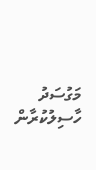މަގުސަދު ހާސިލުކުރާން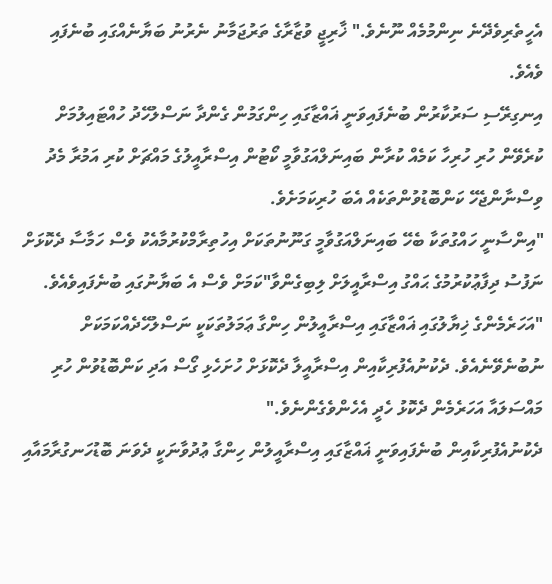އެހީތެރިވެދޭނެ ނިންމުމެއް ނޫނެވެ." ޚާރިޖީ ވުޒާރާގެ ތަރުޖަމާނު ނެރުނު ބަޔާނެއްގައި ބުނެފައި ވެއެވެ.
އިނގިރޭސި ސަރުކާރުން ބުނެފައިވަނީ ޣައްޒާގައި ހިންގަމުން ގެންދާ ނަސްލުހޭދު ހުއްޓައިލުމަށް ކުރެވޭން ހުރި ހުރިހާ ކަމެއް ކުރާން ބައިނަލްއަގުވާމީ ކޯޓުން އިސްރާއީލުގެ މައްޗަށް ކުރި އަމުރާ މެދު ވިސްނާންޖެހޭ ކަންބޮޑުވުންތަކެއް އެބަ ހުރިކަމަށެވެ.
"އިންސާނީ ހައްގުތަކާ ބެހޭ ބައިނަލްއަގުވާމީ ގަނޫނުތަކަށް އިހުތިރާމްކުރުމާއެކު ވެސް ހަމާސާ ދެކޮޅަށް ނަފުސު ދިފާޢުކުރުމުގެ ޙައްގު އިސްރާއީލަށް ލިބިގެންވާ"ކަމަށް ވެސް އެ ބަޔާނުގައި ބުނެފައިވެއެވެ.
"އަހަރެމެންގެ ޚިޔާލުގައި ޣައްޒާގައި އިސްރާއީލުން ހިންގާ ޢަމަލުތަކަކީ ނަސްލުހޭދެއްކަމަކަށް ނުބުނެވޭނެއެވެ. ދެކުނުއެފުރިކާއިން އިސްރާއީލާ ދެކޮޅަށް ހުށަހެޅި ގޯސް އަދި ކަންބޮޑުވުން ހުރި މައްސަލައާ އަހަރެމެން ދެކޮޅު ހެދީ އެހެންވެގެންނެވެ."
ދެކުނުއެފުރިކާއިން ބުނެފައިވަނީ ޣައްޒާގައި އިސްރާއީލުން ހިންގާ ޢުދުވާނަކީ ދެވަނަ ބޮޑުހަނގުރާމައާއި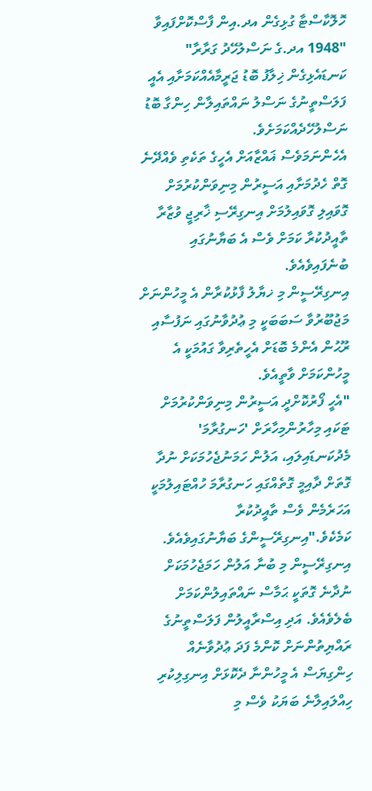ހޮލޮކާސްޓާ ގުޅިގެން އދ.އިން ފާސްކޮށްފައިވާ "1948 އދ.ގެ ނަސްލުހޭދު ގަރާރާ" ކަނޑައެޅިގެން ޚިލާފު ބޮޑު ޖަރީމާއެއްކަމަށާއި އެއީ ފަލަސްތީނުގެ ނަސްލު ނައްތައިލާން ހިންގާ ބޮޑު ނަސްލުހޭދެއްކަމަށެވެ.
އެހެންނަމަވެސް ޣައްޒާއަށް އެހީގެ ތަކެތި ވެއްދޭނެ ގޮތް ހެދުމަށާއި އަސީރުން މިނިވަންކުރުމަށް ގޮވައިލި ގޮވައިލުމަށް އިނގިރޭސި ޚާރިޖީ ވުޒާރާ ތާއީދުކުރާ ކަމަށް ވެސް އެ ބަޔާނުގައި ބުނެފައިވެއެވެ.
އިނގިރޭސީން މި ޚޔާލު ފާޅުކުރާން އެ މީހުންނަށް މަޖުބޫރުވާ ސަބަބަކީ މި ޢުދުވާނުގައި ނަފުސާއި ރޫޙުން އެންމެ ބޮޑަށް އެހީތެރިވާ ގައުމަކީ އެ މީހުންކަމަށް ވާތީއެވެ.
"އެހީ ފޯރުކޮށްދީ އަސީރުން މިނިވަންކުރުމަށް ޓަކައި މިހާރުންމިހާރަށް 'ހަނގުރާމަ' މެދުކަނޑައިލައި، އަލުން ހަމަނުޖެހުމަކަށް ނުދާ ގޮތަށް ދާއިމީ ގޮތެއްގައި ހަނގުރާމަ ހުއްޓައިލުމަކީ އަހަރެމެން ވެސް ތާއީދުކުރާ ކަމެކެވެ."އިނގިރޭސީންގެ ބަޔާނުގައިވެއެވެ.
އިނގިރޭސީން މި ބުނާ އަލުން ހަމަޖެހުމަކަށް ނުދާނެ ގޮތަކީ ޙަމާސް ނައްތައިލުންކަމަށް ބެލެވެއެވެ. އަދި އިސްރާއީލުން ފަލަސްތީނުގެ ރައްޔިތުންނަށް ކޮންމެ ފަދަ ޢުދުވާނެއް ހިންގިޔަސް އެ މީހުންނާ ދެކޮޅަށް އިނގިލިކުރި ހިއްލައިލާނެ ބަޔަކު ވެސް މި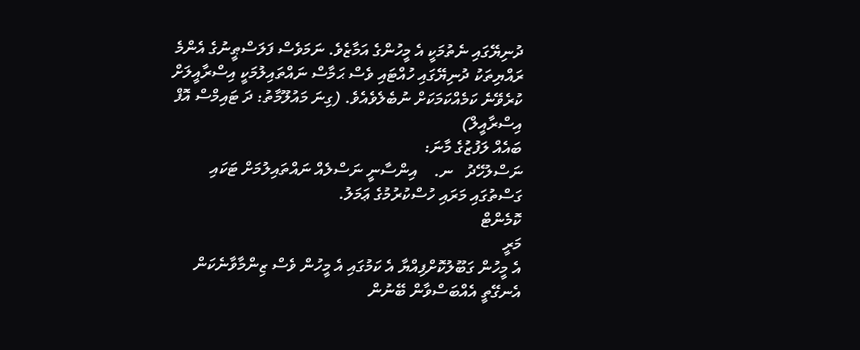ދުނިޔޭގައި ނެތުމަކީ އެ މީހުންގެ އަމާޒެވެ. ނަމަވެސް ފަލަސްޠީނުގެ އެންމެ ރައްޔިތަކު ދުނިޔޭގައި ހުއްޓައި ވެސް ޙަމާސް ނައްތައިލުމަކީ އިސްރާއީލަށް ކުރެވޭނެ ކަމެއްކަމަކަށް ނުބެލެވެއެވެ. (ގިނަ މައުލޫމާތު: ދަ ޓައިމްސް އޮފް އިސްރާއީލް)
ބައެއް ލަފުޒުގެ މާނަ:
ނަސްލުހޭދު   ނ.    އިންސާނީ ނަސްލެއް ނައްތައިލުމަށް ޓަކައި ގަސްތުގައި މަރައި ހުސްކުރުމުގެ ޢަމަލު.
ކޮމެންޓް
މަރީ
އެ މީހުން ގަބޫލުކޮށްފިއްޔާ އެ ކަމުގައި އެ މީހުން ވެސް ޒިންމާވާނެކަން އެނގޭތީ އެއްބަސްވާން ބޭނުން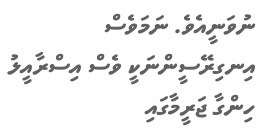ނުވަނީއެވެ. ނަމަވެސް އިނގިރޭސީންނަކީ ވެސް އިސްރާއީލު ހިންގާ ޖަރީމާގައި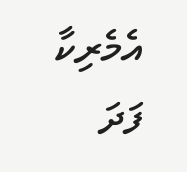އެމެރިކާ ފަދަ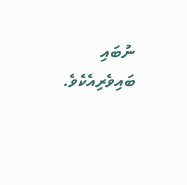ނުބައި ބައިވެރިއެކެވެ.